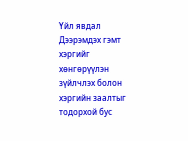Үйл явдал
Дээрэмдэх гэмт хэргийг хөнгөрүүлэн зүйлчлэх болон хэргийн заалтыг тодорхой бус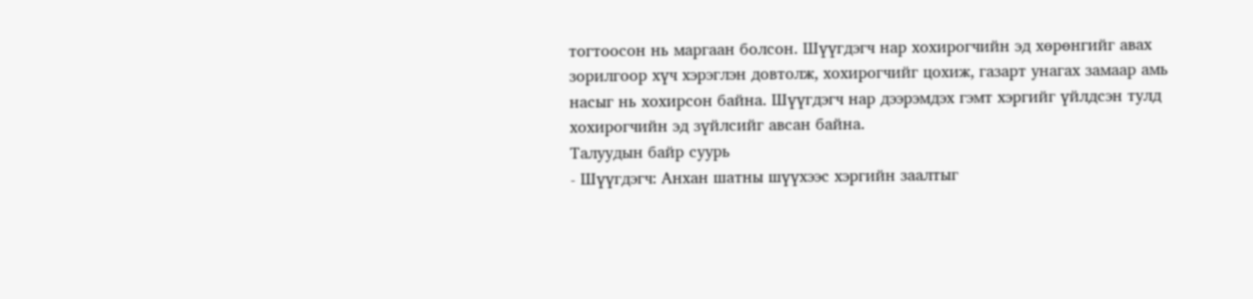тогтоосон нь маргаан болсон. Шүүгдэгч нар хохирогчийн эд хөрөнгийг авах зорилгоор хүч хэрэглэн довтолж, хохирогчийг цохиж, газарт унагах замаар амь насыг нь хохирсон байна. Шүүгдэгч нар дээрэмдэх гэмт хэргийг үйлдсэн тулд хохирогчийн эд зүйлсийг авсан байна.
Талуудын байр суурь
- Шүүгдэгч: Анхан шатны шүүхээс хэргийн заалтыг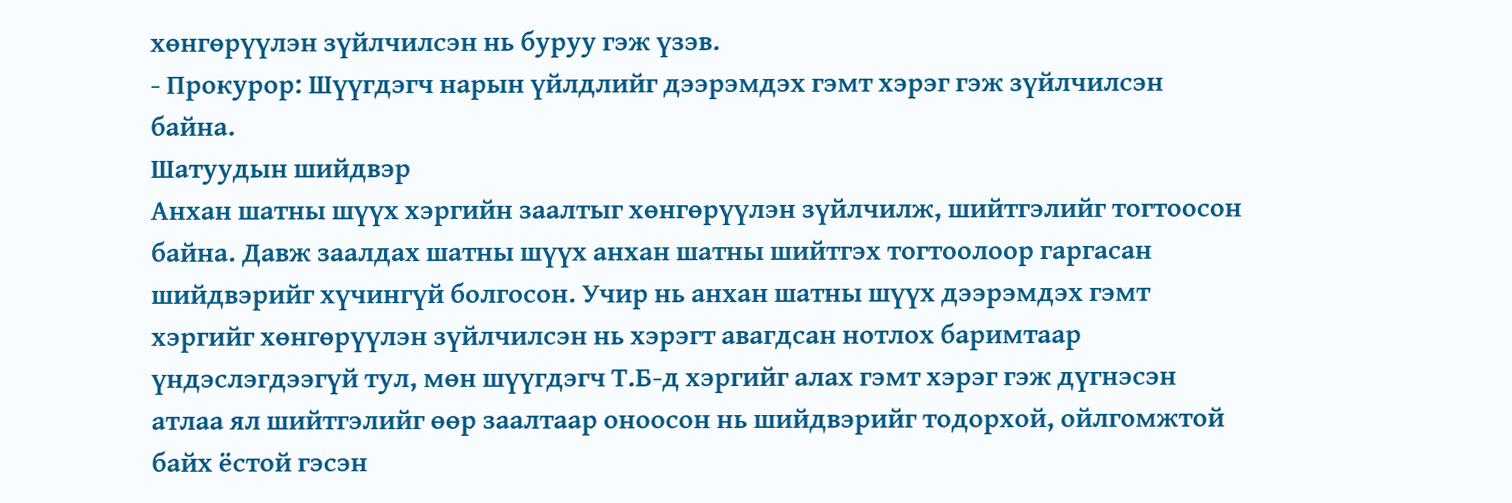хөнгөрүүлэн зүйлчилсэн нь буруу гэж үзэв.
- Прокурор: Шүүгдэгч нарын үйлдлийг дээрэмдэх гэмт хэрэг гэж зүйлчилсэн байна.
Шатуудын шийдвэр
Анхан шатны шүүх хэргийн заалтыг хөнгөрүүлэн зүйлчилж, шийтгэлийг тогтоосон байна. Давж заалдах шатны шүүх анхан шатны шийтгэх тогтоолоор гаргасан шийдвэрийг хүчингүй болгосон. Учир нь анхан шатны шүүх дээрэмдэх гэмт хэргийг хөнгөрүүлэн зүйлчилсэн нь хэрэгт авагдсан нотлох баримтаар үндэслэгдээгүй тул, мөн шүүгдэгч Т.Б-д хэргийг алах гэмт хэрэг гэж дүгнэсэн атлаа ял шийтгэлийг өөр заалтаар оноосон нь шийдвэрийг тодорхой, ойлгомжтой байх ёстой гэсэн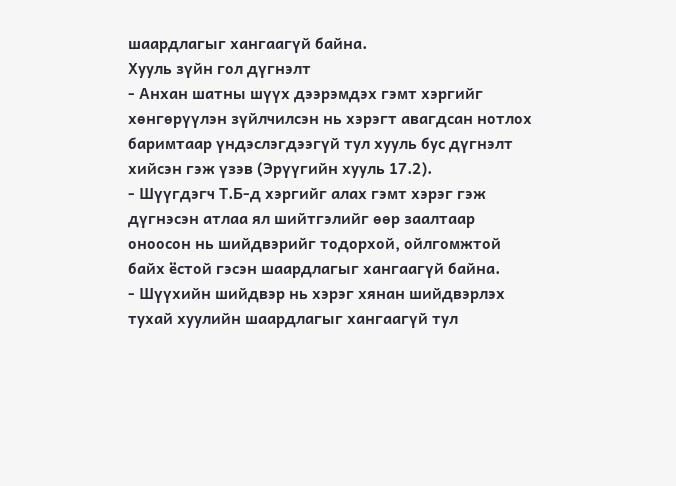шаардлагыг хангаагүй байна.
Хууль зүйн гол дүгнэлт
- Анхан шатны шүүх дээрэмдэх гэмт хэргийг хөнгөрүүлэн зүйлчилсэн нь хэрэгт авагдсан нотлох баримтаар үндэслэгдээгүй тул хууль бус дүгнэлт хийсэн гэж үзэв (Эрүүгийн хууль 17.2).
- Шүүгдэгч Т.Б-д хэргийг алах гэмт хэрэг гэж дүгнэсэн атлаа ял шийтгэлийг өөр заалтаар оноосон нь шийдвэрийг тодорхой, ойлгомжтой байх ёстой гэсэн шаардлагыг хангаагүй байна.
- Шүүхийн шийдвэр нь хэрэг хянан шийдвэрлэх тухай хуулийн шаардлагыг хангаагүй тул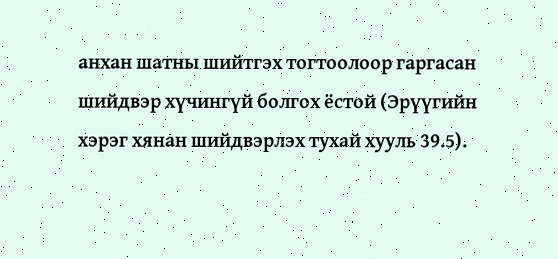анхан шатны шийтгэх тогтоолоор гаргасан шийдвэр хүчингүй болгох ёстой (Эрүүгийн хэрэг хянан шийдвэрлэх тухай хууль 39.5).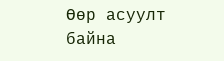Өөр асуулт байна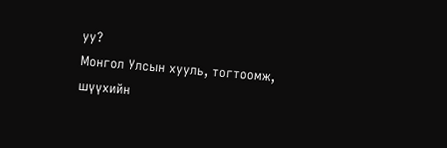уу?
Монгол Улсын хууль, тогтоомж, шүүхийн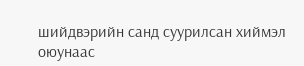шийдвэрийн санд суурилсан хиймэл оюунаас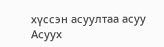хүссэн асуултаа асуу
Асуух